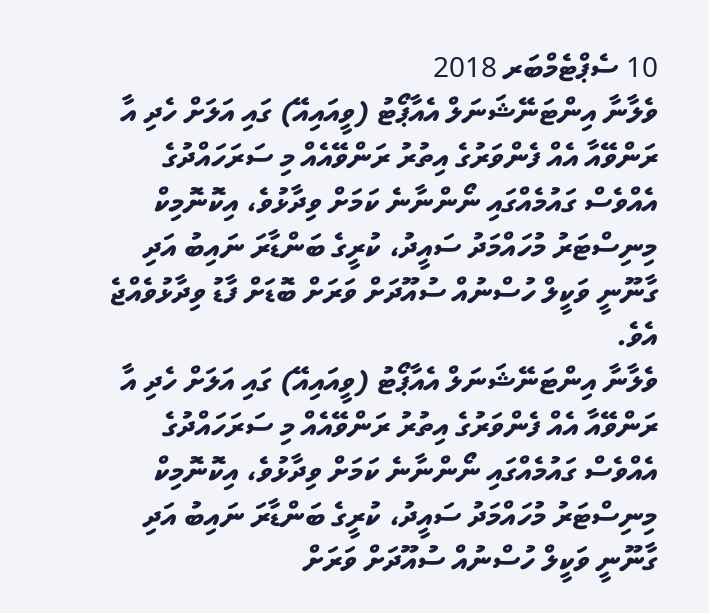10 ސެޕްޓެމްބަރ 2018
ވެލާނާ އިންޓަނޭޝަނަލް އެއާޕޯޓު (ވީއައިއޭ) ގައި އަލަށް ހެދި އާ ރަންވޭއާ އެއް ފެންވަރުގެ އިތުރު ރަންވޭއެއް މި ސަރަހައްދުގެ އެއްވެސް ގައުމެއްގައި ނޯންނާނެ ކަމަށް ވިދާޅުވެ، އިކޮނޮމިކް މިނިސްޓަރު މުހައްމަދު ސައީދު، ކުރީގެ ބަންޑާރަ ނައިބު އަދި ގާނޫނީ ވަކީލް ހުސްނުއް ސުއޫދަށް ވަރަށް ބޮޑަށް ފާޑު ވިދާޅުވެއްޖެ އެވެ.
ވެލާނާ އިންޓަނޭޝަނަލް އެއާޕޯޓު (ވީއައިއޭ) ގައި އަލަށް ހެދި އާ ރަންވޭއާ އެއް ފެންވަރުގެ އިތުރު ރަންވޭއެއް މި ސަރަހައްދުގެ އެއްވެސް ގައުމެއްގައި ނޯންނާނެ ކަމަށް ވިދާޅުވެ، އިކޮނޮމިކް މިނިސްޓަރު މުހައްމަދު ސައީދު، ކުރީގެ ބަންޑާރަ ނައިބު އަދި ގާނޫނީ ވަކީލް ހުސްނުއް ސުއޫދަށް ވަރަށް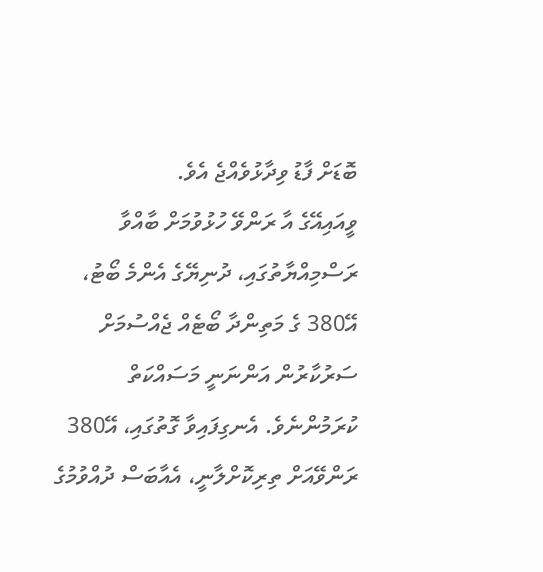ބޮޑަށް ފާޑު ވިދާޅުވެއްޖެ އެވެ.
ވީއައިއޭގެ އާ ރަންވޭ ހުޅުވުމަށް ބާއްވާ ރަސްމިއްޔާތުގައި، ދުނިޔޭގެ އެންމެ ބޯޓު، އޭ380 ގެ މަތިންދާ ބޯޓެއް ޖެއްސުމަށް ސަރުކާރުން އަންނަނީ މަސައްކަތް ކުރަމުންނެވެ. އެނގިފައިވާ ގޮތުގައި، އޭ380 ރަންވޭއަށް ތިރިކޮށްލާނީ، އެއާބަސް ދުއްވުމުގެ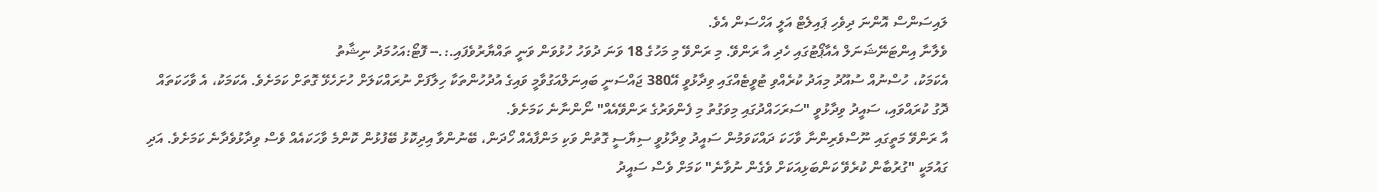ލައިސަންސް އޮންނަ ދިވެހި ޕައިލެޓް އަލީ އަހްސަން އެވެ.
ވެލާނާ އިންޓަނޭޝަނަލް އެއާޕޯޓުގައި ހެދި އާ ރަންވޭ. މި ރަންވޭ މި މަހުގެ 18 ވަނަ ދުވަހު ހުޅުވަން ވަނީ ތައްޔާރުވެފައި.:.-- ފޮޓޯ:އަހުމަދު ނިޝާތު
އެކަމަކު، ހުސްނުއް ސުއޫދު މިއަދު ކުރެއްވި ޓުވީޓެއްގައި ވިދާޅުވީ އޭ380 ޖައްސަނީ ބައިނަލްއަގުވާމީ ވައިގެ އުދުހުންތަކާ ހިލާފަށް ނުރައްކަލަށް ހުށަހެޅޭ ގޮތަށް ކަމަށެވެ. އެކަމަކު، އެ ވާހަކަތައް ދޮގު ކުރައްވައި، ސައީދު ވިދާޅުވީ "ސަރަހައްދުގައި މިވަގުތު މި ފެންވަރުގެ ރަންވޭއެއް" ނޯންނާނެ ކަމަށެވެ.
އާ ރަންވޭ މަތީގައި ނޫސްވެރިންނާ ވާހަކަ ދައްކަވަމުން ސައީދު ވިދާޅުވީ ސިޔާސީ ގޮތުން ވަކި މަންފާއެއް ހޯދަން، ބޭނުންވާ އިދިކޮޅު ބޭފުޅުން ކޮންމެ ވާހަކައެއް ވެސް ވިދާޅުވެދާނެ ކަމަށެވެ. އަދި ގައުމަކީ "ގުރުބާން ކުރެވޭ ކަންބަޅިއަކަށް ވެގެން ނުވާނެ" ކަމަށް ވެސް ސައީދު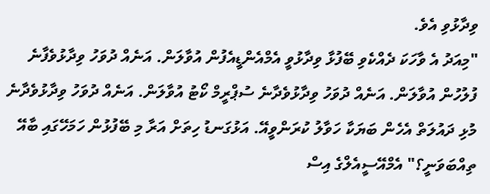ވިދާޅުވި އެވެ.
"މިއަދު އެ ވާހަކަ ދެއްކެވި ބޭފުޅާ ވިދާޅުވީ އެމްއެންޑީއެފުން އުވާލަން. އަނެއް ދުވަހު ވިދާޅުވެފާނެ ފުލުހުން އުވާލަން. އަނެއް ދުވަހު ވިދާޅުވެދާނެ ސުޕްރީމް ކޯޓު އުވާލަން. އަނެއް ދުވަހު ވިދާޅުވެދާނެ މުޅި ދައުލަތް އެހެން ބަޔަކާ ހަވާލު ކުރަންވީއޭ. އަޅުގަނޑު ހިތަށް އަރާ މި ބޭފުޅުން ހަމަހޭގައި ބާއޭ ތިއްބަވަނީ؟" އެމްއޭސީއެލްގެ އިސް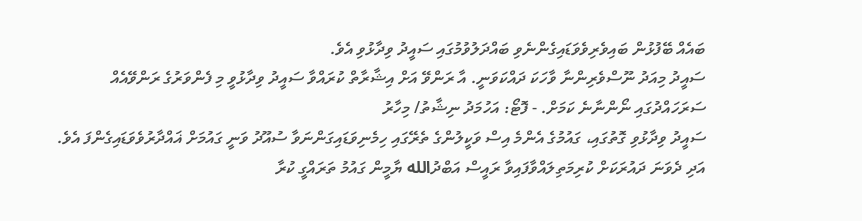ބައެއް ބޭފުޅުން ބައިވެރިވެވަޑައިގެންނެވި ބައްދަލުވުމުގައި ސައީދު ވިދާޅުވި އެވެ.
ސައީދު މިއަދު ނޫސްވެރިންނާ ވާހަކަ ދައްކަވަނީ. އާ ރަންވޭ އަށް އިޝާރާތް ކުރައްވާ ސައީދު ވިދާޅުވީ މި ފެންވަރުގެ ރަންވޭއެއް ސަރަހައްދުގައި ނޯންނާނެ ކަމަށް. - ފޮޓޯ: އަހުމަދު ނިޝާތު/ މިހާރު
ސައީދު ވިދާޅުވި ގޮތުގައި، ގައުމުގެ އެންމެ އިސް ވަކީލުންގެ ތެރޭގައި ހިމެނިވަޑައިގަންނަވާ ސުއޫދު ވަނީ ގައުމަށް ޣައްދާރުވެވަޑައިގެންފަ އެވެ. އަދި ދެވަނަ ދައުރަކަށް ކުރިމަތިލައްވާފައިވާ ރައީސް އަބްދުالله ޔާމީން ގައުމު ތަރައްގީ ކުރާ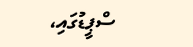ސްޕީޑުގައި،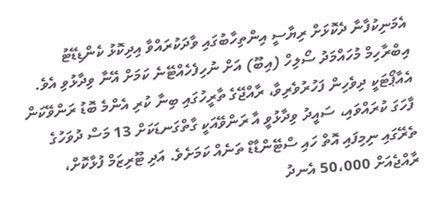އެމަނިކުފާނާ ދެކޮޅަށް ރިޔާސީ އިންތިހާބުގައި ވާދަކުރައްވާ އިދިކޮޅު ކެންޑިޑޭޓު އިބްރާހިމް މުހައްމަދު ސޯލިހް (އިބޫ) އަށް ނުހިފެހެއްޓޭނެ ކަމަށް އޭނާ ވިދާޅުވި އެވެ.
އެއާޕޯޓަކީ ދިވެހިން ފަހުރުވެރިވާ، ރާއްޖޭގެ ތާރީހުގައި ބިނާ ކުރި އެންމެ ބޮޑު ރަންވޭކަން ފާހަގަ ކުރައްވައި، ސައީދު ވިދާޅުވީ އާ ރަންވޭއަކީ ގާތްގަނޑަކަށް 13 މަސް ދުވަހުގެ ތެރޭގައި ނިމިފައި އޮތް ހައި ސްޓޭންޑާޑް ތަނެއް ކަމަށެވެ. އަދި ޓޫރިޒަމް ފުޅާކޮށް، ރާއްޖެއަށް 50،000 އެނދު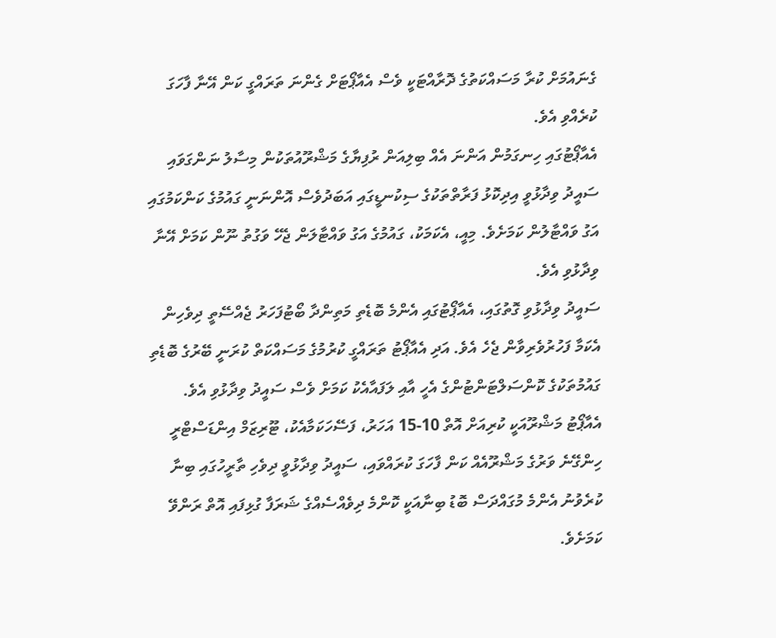ގެނައުމަށް ކުރާ މަސައްކަތުގެ ދޮރާއްޓަކީ ވެސް އެއާޕޯޓަށް ގެންނަ ތަރައްގީ ކަން އޭނާ ފާހަގަ ކުރެއްވި އެވެ.
އެއާޕޯޓުގައި ހިނގަމުން އަންނަ އެއް ބިލިއަން ރުފިޔާގެ މަޝްރޫއުތަކުން މިސާލު ނަންގަވައި ސައީދު ވިދާޅުވީ އިދިކޮޅު ފަރާތްތަކުގެ ސިކުނޑީގައި އަބަދުވެސް އޮންނަނީ ގައުމުގެ ކަންކަމުގައި އަގު ވައްޓާލުން ކަމަށެވެ. މިއީ، އެކަމަކު، ގައުމުގެ އަގު ވައްޓާލަން ޖެހޭ ވަގުތު ނޫން ކަމަށް އޭނާ ވިދާޅުވި އެވެ.
ސައީދު ވިދާޅުވި ގޮތުގައި، އެއާޕޯޓުގައި އެންމެ ބޮޑެތި މަތިންދާ ބޯޓުފަހަރު ޖެއްސޭތީ ދިވެހިން އެކަމާ ފަހުރުވެރިވާން ޖެހެ އެވެ. އަދި އެއާޕޯޓު ތަރައްގީ ކުރުމުގެ މަސައްކަތް ކުރަނީ ބޭރުގެ ބޮޑެތި ގައުމުތަކުގެ ކޮންސަލްޓަންޓުންގެ އެހީ އާއި ލަފައާއެކު ކަމަށް ވެސް ސައީދު ވިދާޅުވި އެވެ.
އެއާޕޯޓު މަޝްރޫއަކީ ކުރިއަށް އޮތް 10-15 އަހަރު، ފަސޭހަކަމާއެކު، ޓޫރިޒަމް އިންޑަސްޓްރީ ހިންގޭނެ ވަރުގެ މަޝްރޫއެއް ކަން ފާހަގަ ކުރައްވައި، ސައީދު ވިދާޅުވީ ދިވެހި ތާރީހުގައި ބިނާ ކުރެވުނު އެންމެ މުގައްދަސް ބޮޑު ބިނާއަކީ ކޮންމެ ދިވެއްސެއްގެ ޝަރަފާ ގުޅިފައި އޮތް ރަންވޭ ކަމަށެވެ.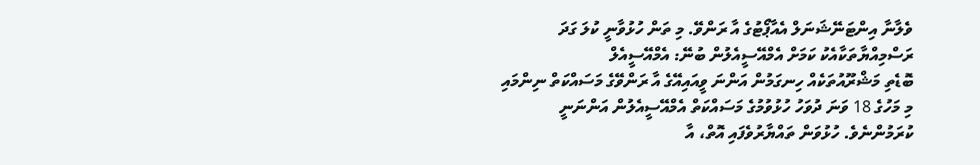ވެލާނާ އިންޓަނޭޝަނަލް އެއާޕޯޓުގެ އާ ރަންވޭ. މި ތަން ހުޅުވާނީ ކުލަ ގަދަ ރަސްމިއްޔާތަކާއެކު ކަމަށް އެމްއޭސީއެލުން ބުނޭ: އެމްއޭސީއެލް
ބޮޑެތި މަޝްރޫއުތަކެއް ހިނގަމުން އަންނަ ވީއައިއޭގެ އާ ރަންވޭގެ މަސައްކަތް ނިންމައި މި މަހުގެ 18 ވަނަ ދުވަހު ހުޅުވުމުގެ މަސައްކަތް އެމްއޭސީއެލުން އަންނަނީ ކުރަމުންނެވެ. ހުޅުވަން ތައްޔާރުވެފައި އޮތް، އާ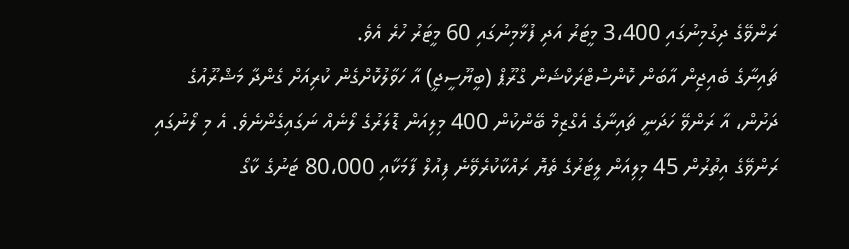ރަންވޭގެ ދިގުމިނުގައި 3،400 މީޓަރު އަދި ފުޅާމިނުގައި 60 މީޓަރު ހުރެ އެވެ.
ޗައިނާގެ ބެއިޖިން އާބަން ކޮންސްޓްރަކްޝަން ގްރޫޕް (ބީޔޫސީޖީ) އާ ހަވާލުކޮށްގެން ކުރިއަށް ގެންދާ މަޝްރޫއުގެ ދަށުން، އާ ރަންވޭ ހަދަނީ ޗައިނާގެ އެގްޒިމް ބޭންކުން 400 މިލިއަން ޑޮލަރުގެ ލޯނެއް ނަގައިގެންނެވެ. އެ މި ލޯނުގައި ރަންވޭގެ އިތުރުން 45 މިލިއަން ލީޓަރުގެ ތެޔޮ ރައްކާކުރެވޭނެ ފިއުލް ފާމަކާއި 80،000 ޓަނުގެ ކާގޯ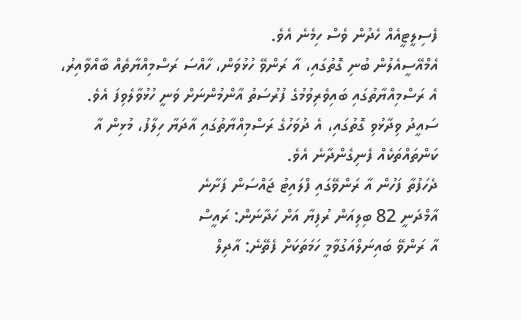ފެސިލީޓީއެއް ހެދުން ވެސް ހިމެނެ އެވެ.
އެމްއޭސީއެލުން ބުނި ގޮތުގައި، އާ ރަންވޭ ހުޅުވަން، ހާއްސަ ރަސްމިއްޔާތެއް ބާއްވާއިރު، އެ ރަސްމިއްޔާތުގައި ބައިވެރިވުމުގެ ފުރުސަތު އާންމުންނަށް ވަނީ ހުޅުވާލެވިފަ އެވެ. ސައީދު ވިދާޅުވި ގޮތުގައި، އެ ދުވަހުގެ ރަސްމިއްޔާތުގައި އާދަޔާ ހިލާފު، މުޅިން އާ ކަންތައްތަކެއް ފެނިގެންދާނެ އެވެ.
ދެހަފުތާ ފަހުން އާ ރަންވޭގައި ފްލައިޓު ޖައްސަން ފަށާނެ
އާމްދަނީ 82 ބިލިއަން ރުފިޔާ އަށް ހަދާނަން: ރައީސް
އާ ރަންވޭ ބައިނަލްއަގުވާމީ ހަމަތަކަށް ފެތޭނެ: އާދިލް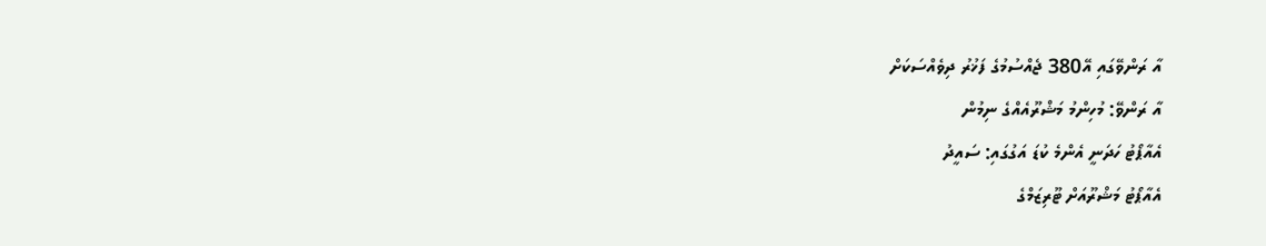އާ ރަންވޭގައި އޭ380 ޖެއްސުމުގެ ފަޚުރު ދިވެއްސަކަށް
އާ ރަންވޭ: މުހިންމު މަޝްރޫއެއްގެ ނިމުން
އެއާޕޯޓު ހަދަނީ އެންމެ ކުޑަ އަގުގައި: ސައީދު
އެއާޕޯޓު މަޝްރޫއަށް ޓޫރިޒަމްގެ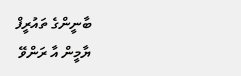ބާނީންގެ ތައުރީފް
ޔާމީން އާ ރަންވޭ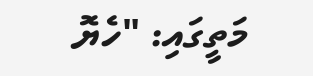މަތީގައި: "ހެޔޮ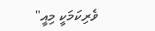ވެރިކަމަކީ މިއީ"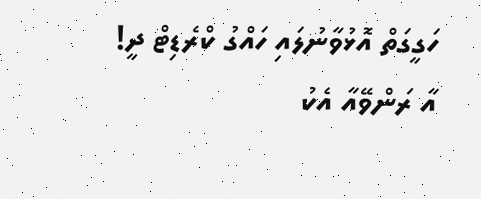ހަގީގަތް އޮޅުވާނުލައި ހައްގު ކްރެޑިޓް ދީ!
އާ ރަންވޭއާ އެކު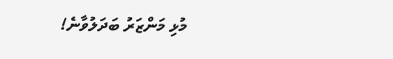މުޅި މަންޒަރު ބަދަލުވާނެ!